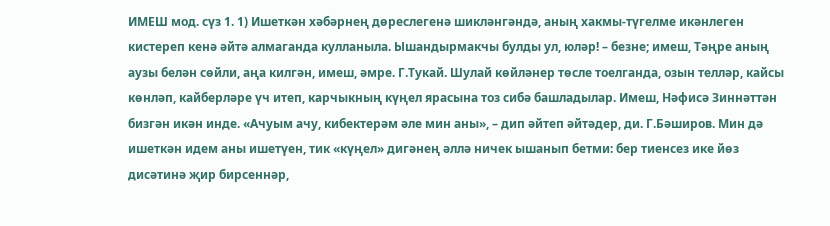ИМЕШ мод. сүз 1. 1) Ишеткән хәбәрнең дөреслегенә шикләнгәндә, аның хакмы-түгелме икәнлеген кистереп кенә әйтә алмаганда кулланыла. Ышандырмакчы булды ул, юләр! – безне; имеш, Тәңре аның аузы белән сөйли, аңа килгән, имеш, әмре. Г.Тукай. Шулай көйләнер төсле тоелганда, озын телләр, кайсы көнләп, кайберләре үч итеп, карчыкның күңел ярасына тоз сибә башладылар. Имеш, Нәфисә Зиннәттән бизгән икән инде. «Ачуым ачу, кибектерәм әле мин аны», – дип әйтеп әйтәдер, ди. Г.Бәширов. Мин дә ишеткән идем аны ишетүен, тик «күңел» дигәнең әллә ничек ышанып бетми: бер тиенсез ике йөз дисәтинә җир бирсеннәр,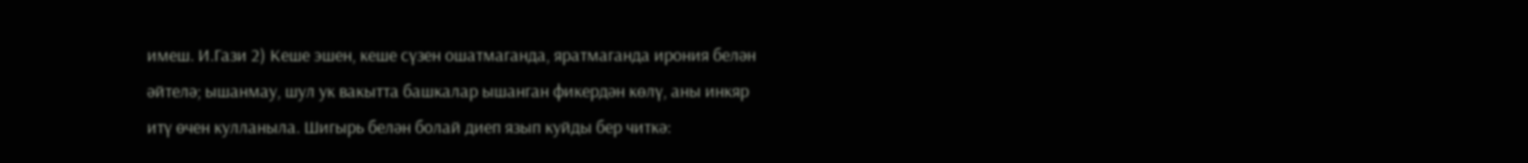имеш. И.Гази 2) Кеше эшен, кеше сүзен ошатмаганда, яратмаганда ирония белән әйтелә; ышанмау, шул ук вакытта башкалар ышанган фикердән көлү, аны инкяр итү өчен кулланыла. Шигырь белән болай диеп язып куйды бер читкә: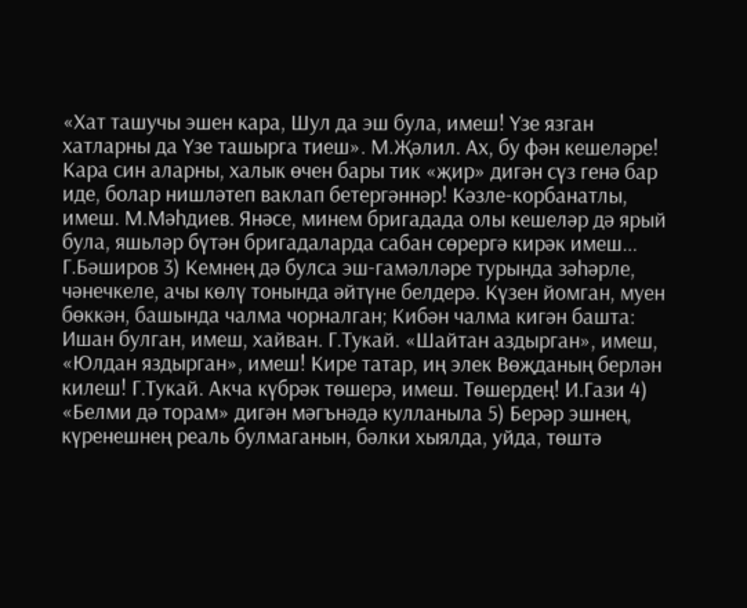«Хат ташучы эшен кара, Шул да эш була, имеш! Үзе язган хатларны да Үзе ташырга тиеш». М.Җәлил. Ах, бу фән кешеләре! Кара син аларны, халык өчен бары тик «җир» дигән сүз генә бар иде, болар нишләтеп ваклап бетергәннәр! Кәзле-корбанатлы, имеш. М.Мәһдиев. Янәсе, минем бригадада олы кешеләр дә ярый була, яшьләр бүтән бригадаларда сабан сөрергә кирәк имеш... Г.Бәширов 3) Кемнең дә булса эш-гамәлләре турында зәһәрле, чәнечкеле, ачы көлү тонында әйтүне белдерә. Күзен йомган, муен бөккән, башында чалма чорналган; Кибән чалма кигән башта: Ишан булган, имеш, хайван. Г.Тукай. «Шайтан аздырган», имеш, «Юлдан яздырган», имеш! Кире татар, иң элек Вөҗданың берлән килеш! Г.Тукай. Акча күбрәк төшерә, имеш. Төшердең! И.Гази 4) «Белми дә торам» дигән мәгънәдә кулланыла 5) Берәр эшнең, күренешнең реаль булмаганын, бәлки хыялда, уйда, төштә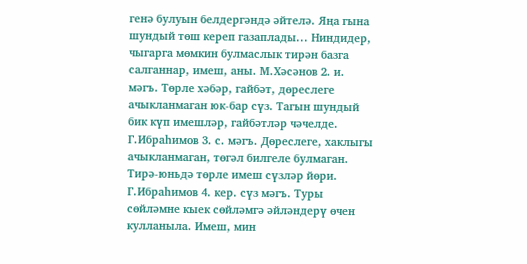генә булуын белдергәндә әйтелә. Яңа гына шундый төш кереп газаплады... Ниндидер, чыгарга мөмкин булмаслык тирән базга салганнар, имеш, аны. М.Хәсәнов 2. и. мәгъ. Төрле хәбәр, гайбәт, дөреслеге ачыкланмаган юк-бар сүз. Тагын шундый бик күп имешләр, гайбәтләр чәчелде. Г.Ибраһимов 3. с. мәгъ. Дөреслеге, хаклыгы ачыкланмаган, төгәл билгеле булмаган. Тирә-юньдә төрле имеш сүзләр йөри. Г.Ибраһимов 4. кер. сүз мәгъ. Туры сөйләмне кыек сөйләмгә әйләндерү өчен кулланыла. Имеш, мин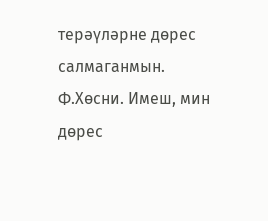терәүләрне дөрес салмаганмын. Ф.Хөсни. Имеш, мин дөрес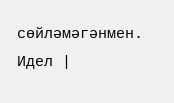сөйләмәгәнмен. Идел |